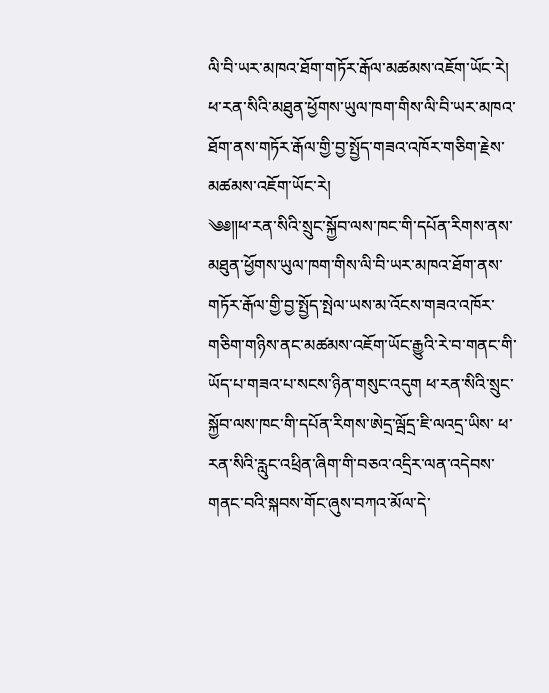ལི་བི་ཡར་མཁའ་ཐོག་གཏོར་རྒོལ་མཚམས་འཇོག་ཡོང་རེ།
ཕ་རན་སིའི་མཐུན་ཕྱོགས་ཡུལ་ཁག་གིས་ལི་བི་ཡར་མཁའ་ཐོག་ནས་གཏོར་རྒོལ་གྱི་བྱ་སྤྱོད་གཟའ་འཁོར་གཅིག་རྗེས་མཚམས་འཇོག་ཡོང་རེ།
༄༅༎ཕ་རན་སིའི་སྲུང་སྐྱོབ་ལས་ཁང་གི་དཔོན་རིགས་ནས་མཐུན་ཕྱོགས་ཡུལ་ཁག་གིས་ལི་བི་ཡར་མཁའ་ཐོག་ནས་གཏོར་རྒོལ་གྱི་བྱ་སྤྱོད་སྤེལ་ཡས་མ་འོངས་གཟའ་འཁོར་གཅིག་གཉིས་ནང་མཚམས་འཇོག་ཡོང་རྒྱུའི་རེ་བ་གནང་གི་ཡོད་པ་གཟའ་པ་སངས་ཉིན་གསུང་འདུག ཕ་རན་སིའི་སྲུང་སྐྱོབ་ལས་ཁང་གི་དཔོན་རིགས་ཨེདྲ་ལྦོདྲ་ཇི་ལའདྲ་ཡིས་ ཕ་རན་སིའི་རླུང་འཕྲིན་ཞིག་གི་བཅའ་འདྲིར་ལན་འདེབས་གནང་བའི་སྐབས་གོང་ཞུས་བཀའ་མོལ་དེ་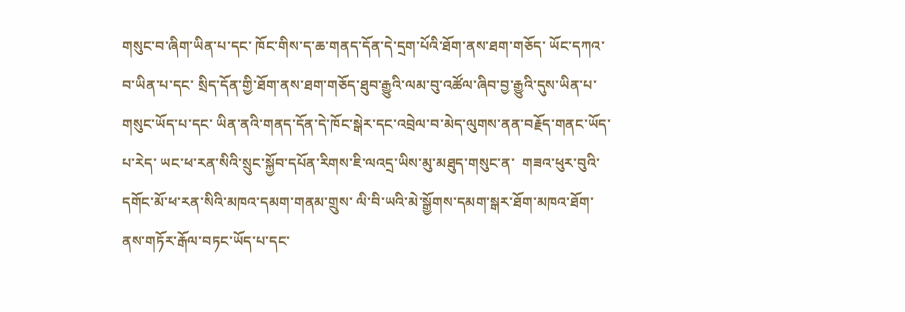གསུང་བ་ཞིག་ཡིན་པ་དང་ ཁོང་གིས་ད་ཆ་གནད་དོན་དེ་དྲག་པོའི་ཐོག་ནས་ཐག་གཅོད་ ཡོང་དཀའ་བ་ཡིན་པ་དང་ སྲིད་དོན་གྱི་ཐོག་ནས་ཐག་གཅོད་ཐུབ་རྒྱུའི་ལམ་བུ་འཚོལ་ཞིབ་བྱ་རྒྱུའི་དུས་ཡིན་པ་གསུང་ཡོད་པ་དང་ ཡིན་ནའི་གནད་དོན་དེ་ཁོང་སྒེར་དང་འབྲེལ་བ་མེད་ལུགས་ནན་བརྗོད་གནང་ཡོད་པ་རེད་ ཡང་ཕ་རན་སིའི་སྲུང་སྐྱོབ་དཔོན་རིགས་ཇི་ལའདྲ་ཡིས་མུ་མཐུད་གསུང་ན་  གཟའ་ཕུར་བུའི་དགོང་མོ་ཕ་རན་སིའི་མཁའ་དམག་གནམ་གྲུས་ ལི་བི་ཡའི་མེ་སྒྱོགས་དམག་སྒར་ཐོག་མཁའ་ཐོག་ནས་གཏོར་རྒོལ་བཏང་ཡོད་པ་དང་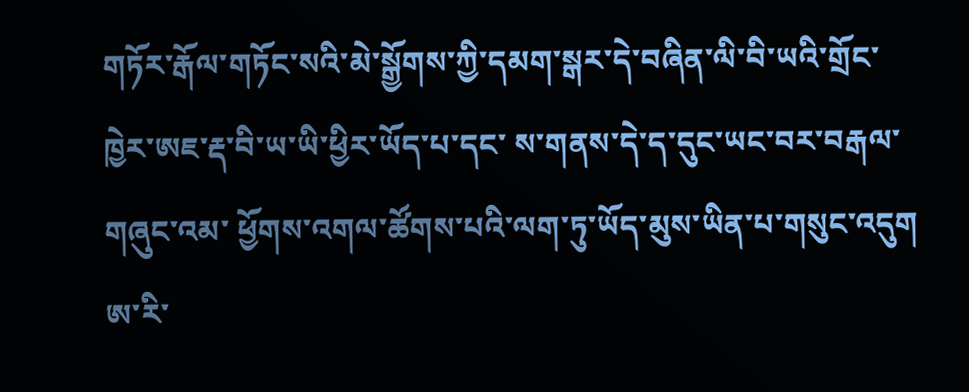གཏོར་རྒོལ་གཏོང་སའི་མེ་སྒྱོགས་ཀྱི་དམག་སྒར་དེ་བཞིན་ལི་བི་ཡའི་གྲོང་ཁྱེར་ཨཇ་རྡ་བི་ཡ་ཡི་ཕྱིར་ཡོད་པ་དང་ ས་གནས་དེ་ད་དུང་ཡང་བར་བརྒལ་གཞུང་འམ་ ཕྱོགས་འགལ་ཚོགས་པའི་ལག་ཏུ་ཡོད་མུས་ཡིན་པ་གསུང་འདུག ཨ་རི་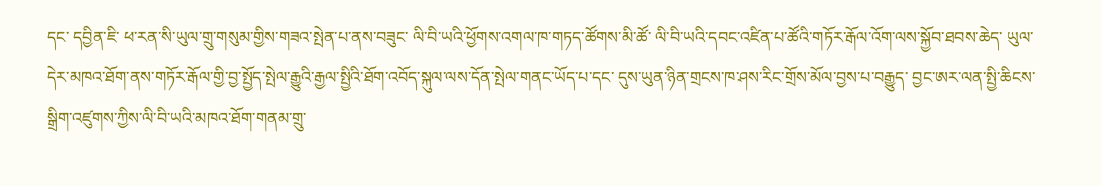དང་ དབྱིན་ཇི་ ཕ་རན་སི་ཡུལ་གྲུ་གསུམ་གྱིས་གཟའ་སྤེན་པ་ནས་བཟུང་ ལི་བི་ཡའི་ཕྱོགས་འགལ་ཁ་གཏད་ཚོགས་མི་ཚོ་ ལི་བི་ཡའི་དབང་འཛིན་པ་ཚོའི་གཏོར་རྒོལ་འོག་ལས་སྐྱོབ་ཐབས་ཆེད་ ཡུལ་དེར་མཁའ་ཐོག་ནས་གཏོར་རྒོལ་གྱི་བྱ་སྤྱོད་སྤེལ་རྒྱུའི་རྒྱལ་སྤྱིའི་ཐོག་འབོད་སྐུལ་ལས་དོན་སྤེལ་གནང་ཡོད་པ་དང་ དུས་ཡུན་ཉིན་གྲངས་ཁ་ཤས་རིང་གྲོས་མོལ་བྱས་པ་བརྒྱུད་ བྱང་ཨར་ལན་སྤྱི་ཆིངས་སྒྲིག་འཛུགས་ཀྱིས་ལི་བི་ཡའི་མཁའ་ཐོག་གནམ་གྲུ་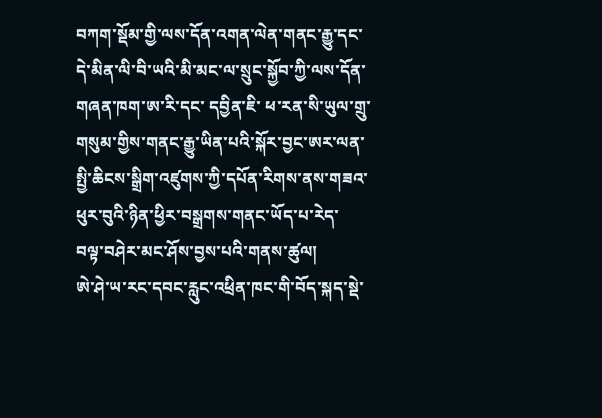བཀག་སྡོམ་གྱི་ལས་དོན་འགན་ལེན་གནང་རྒྱུ་དང་ དེ་མིན་ལི་བི་ཡའི་མི་མང་ལ་སྲུང་སྐྱོབ་ཀྱི་ལས་དོན་གཞན་ཁག་ཨ་རི་དང་ དབྱིན་ཇི་ ཕ་རན་སི་ཡུལ་གྲུ་གསུམ་གྱིས་གནང་རྒྱུ་ཡིན་པའི་སྐོར་བྱང་ཨར་ལན་སྤྱི་ཆིངས་སྒྲིག་འཛུགས་ཀྱི་དཔོན་རིགས་ནས་གཟའ་ཕུར་བུའི་ཉིན་ཕྱིར་བསྒྲགས་གནང་ཡོད་པ་རེད་
བལྟ་བཤེར་མང་ཤོས་བྱས་པའི་གནས་ཚུལ།
ཨེ་ཤེ་ཡ་རང་དབང་རླུང་འཕྲིན་ཁང་གི་བོད་སྐད་སྡེ་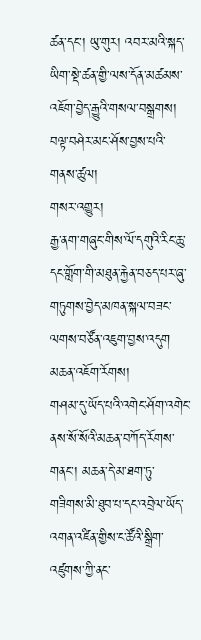ཚན་དང་། ཡུ་གུར། འབར་མའི་སྐད་ཡིག་སྡེ་ཚན་གྱི་ལས་དོན་མཚམས་འཇོག་བྱེད་རྒྱུའི་གསལ་བསྒྲགས།
བལྟ་བཤེར་མང་ཤོས་བྱས་པའི་གནས་ཚུལ།
གསར་འགྱུར།
རྒྱ་ནག་གཞུང་གིས་ལོ་དགུའི་རིང་ཆུ་དང་གློག་གི་མཐུན་རྐྱེན་བཅད་པར་ཞུ་གཏུགས་བྱེད་མཁན་སྐལ་བཟང་ལགས་བཙོན་འཇུག་བྱས་འདུག
མཆན་འཇོག་རོགས།
གཤམ་དུ་ཡོད་པའི་འགེང་ཤོག་འགེང་ནས་སོ་སོའི་མཆན་བཀོད་རོགས་གནང་། མཆན་དེ་མ་ཐག་ཏུ་གཟིགས་མི་ཐུབ་པ་དང་འབྲེལ་ཡོད་འགན་འཛིན་གྱིས་ང་ཚོའི་སྒྲིག་འཛུགས་ཀྱི་ནང་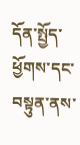དོན་སྤྱོད་ཕྱོགས་དང་བསྟུན་ནས་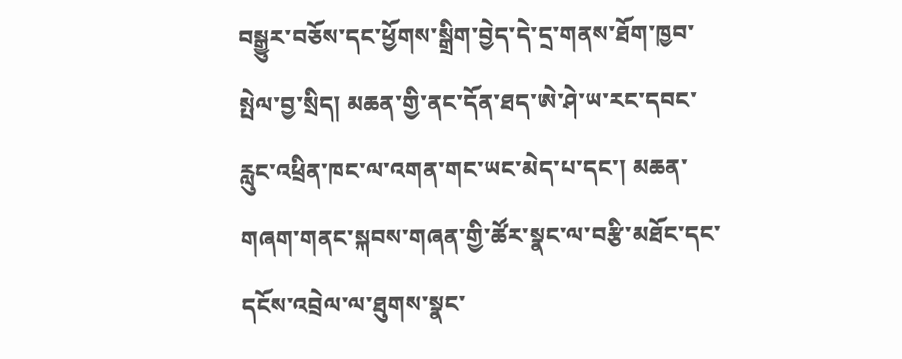བསྒྱུར་བཅོས་དང་ཕྱོགས་སྒྲིག་བྱེད་དེ་དྲ་གནས་ཐོག་ཁྱབ་སྤེལ་བྱ་སྲིད། མཆན་གྱི་ནང་དོན་ཐད་ཨེ་ཤེ་ཡ་རང་དབང་རླུང་འཕྲིན་ཁང་ལ་འགན་གང་ཡང་མེད་པ་དང་། མཆན་གཞག་གནང་སྐབས་གཞན་གྱི་ཚོར་སྣང་ལ་བརྩི་མཐོང་དང་དངོས་འབྲེལ་ལ་ཐུགས་སྣང་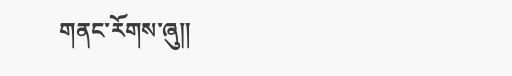གནང་རོགས་ཞུ༎